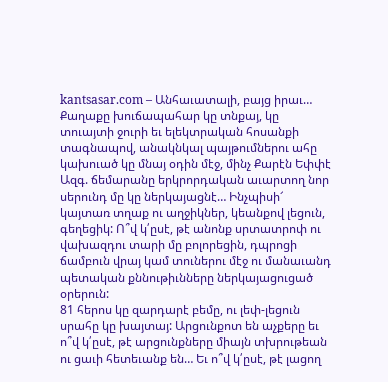kantsasar.com – Անհաւատալի, բայց իրաւ…
Քաղաքը խուճապահար կը տնքայ, կը տուայտի ջուրի եւ ելեկտրական հոսանքի տագնապով, անակնկալ պայթումներու ահը կախուած կը մնայ օդին մէջ, մինչ Քարէն Եփփէ Ազգ. ճեմարանը երկրորդական աւարտող նոր սերունդ մը կը ներկայացնէ… Ինչպիսի՜ կայտառ տղաք ու աղջիկներ, կեանքով լեցուն, գեղեցիկ: Ո՞վ կ՛ըսէ, թէ անոնք սրտատրոփ ու վախազդու տարի մը բոլորեցին, դպրոցի ճամբուն վրայ կամ տուներու մէջ ու մանաւանդ պետական քննութիւնները ներկայացուցած օրերուն:
81 հերոս կը զարդարէ բեմը, ու լեփ-լեցուն սրահը կը խայտայ: Արցունքոտ են աչքերը եւ ո՞վ կ՛ըսէ, թէ արցունքները միայն տխրութեան ու ցաւի հետեւանք են… Եւ ո՞վ կ՛ըսէ, թէ լացող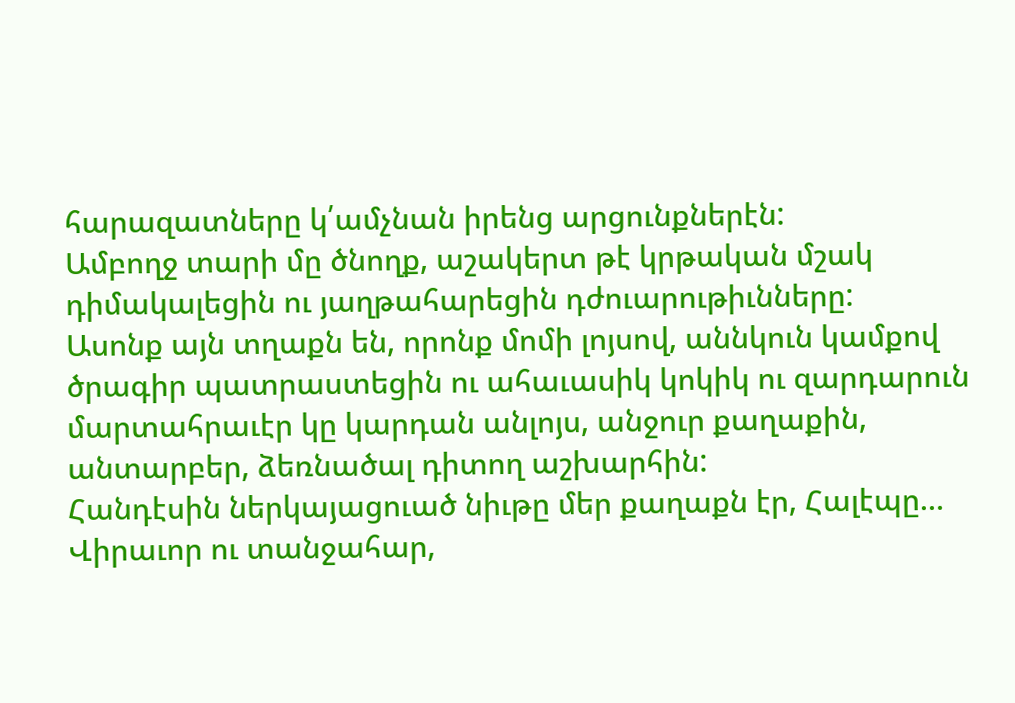հարազատները կ՛ամչնան իրենց արցունքներէն:
Ամբողջ տարի մը ծնողք, աշակերտ թէ կրթական մշակ դիմակալեցին ու յաղթահարեցին դժուարութիւնները:
Ասոնք այն տղաքն են, որոնք մոմի լոյսով, աննկուն կամքով ծրագիր պատրաստեցին ու ահաւասիկ կոկիկ ու զարդարուն մարտահրաւէր կը կարդան անլոյս, անջուր քաղաքին, անտարբեր, ձեռնածալ դիտող աշխարհին:
Հանդէսին ներկայացուած նիւթը մեր քաղաքն էր, Հալէպը… Վիրաւոր ու տանջահար,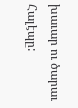խաւար ու ծարաւ Հալէպը: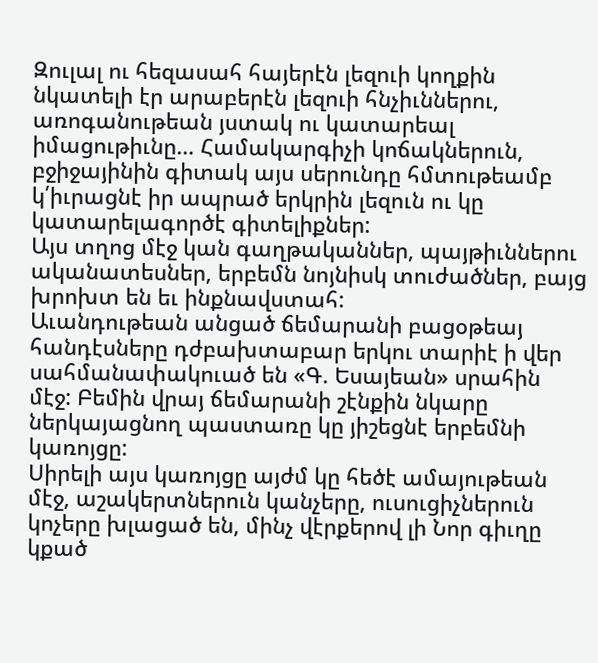Զուլալ ու հեզասահ հայերէն լեզուի կողքին նկատելի էր արաբերէն լեզուի հնչիւններու, առոգանութեան յստակ ու կատարեալ իմացութիւնը… Համակարգիչի կոճակներուն, բջիջայինին գիտակ այս սերունդը հմտութեամբ կ՛իւրացնէ իր ապրած երկրին լեզուն ու կը կատարելագործէ գիտելիքներ:
Այս տղոց մէջ կան գաղթականներ, պայթիւններու ականատեսներ, երբեմն նոյնիսկ տուժածներ, բայց խրոխտ են եւ ինքնավստահ:
Աւանդութեան անցած ճեմարանի բացօթեայ հանդէսները դժբախտաբար երկու տարիէ ի վեր սահմանափակուած են «Գ. Եսայեան» սրահին մէջ: Բեմին վրայ ճեմարանի շէնքին նկարը ներկայացնող պաստառը կը յիշեցնէ երբեմնի կառոյցը:
Սիրելի այս կառոյցը այժմ կը հեծէ ամայութեան մէջ, աշակերտներուն կանչերը, ուսուցիչներուն կոչերը խլացած են, մինչ վէրքերով լի Նոր գիւղը կքած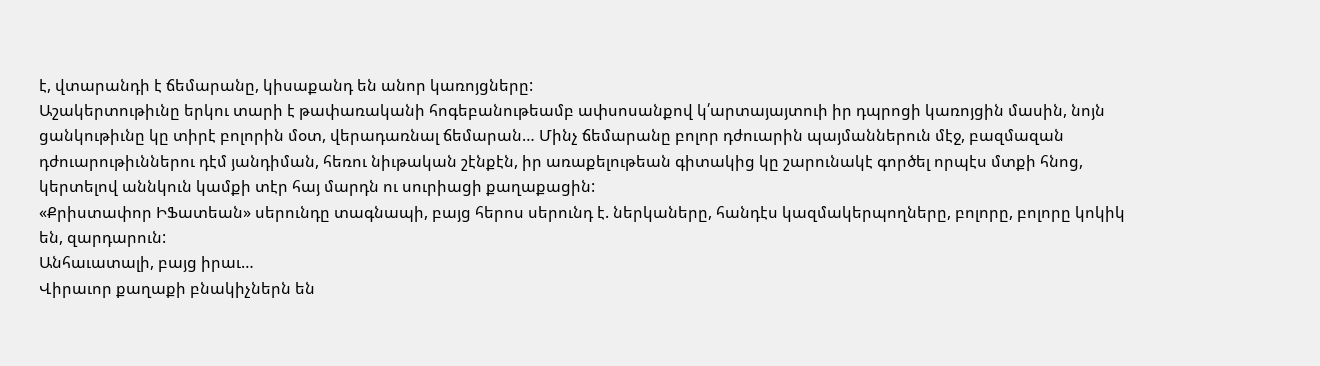է, վտարանդի է ճեմարանը, կիսաքանդ են անոր կառոյցները:
Աշակերտութիւնը երկու տարի է թափառականի հոգեբանութեամբ ափսոսանքով կ՛արտայայտուի իր դպրոցի կառոյցին մասին, նոյն ցանկութիւնը կը տիրէ բոլորին մօտ, վերադառնալ ճեմարան… Մինչ ճեմարանը բոլոր դժուարին պայմաններուն մէջ, բազմազան դժուարութիւններու դէմ յանդիման, հեռու նիւթական շէնքէն, իր առաքելութեան գիտակից կը շարունակէ գործել որպէս մտքի հնոց, կերտելով աննկուն կամքի տէր հայ մարդն ու սուրիացի քաղաքացին:
«Քրիստափոր ԻՖատեան» սերունդը տագնապի, բայց հերոս սերունդ է. ներկաները, հանդէս կազմակերպողները, բոլորը, բոլորը կոկիկ են, զարդարուն:
Անհաւատալի, բայց իրաւ…
Վիրաւոր քաղաքի բնակիչներն են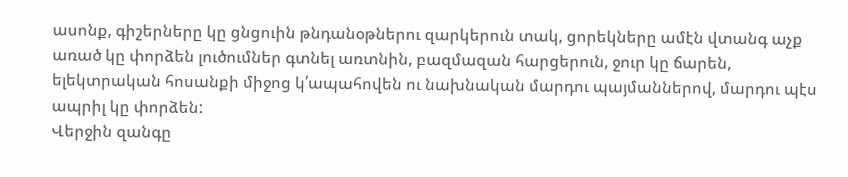ասոնք, գիշերները կը ցնցուին թնդանօթներու զարկերուն տակ, ցորեկները ամէն վտանգ աչք առած կը փորձեն լուծումներ գտնել առտնին, բազմազան հարցերուն, ջուր կը ճարեն, ելեկտրական հոսանքի միջոց կ՛ապահովեն ու նախնական մարդու պայմաններով, մարդու պէս ապրիլ կը փորձեն:
Վերջին զանգը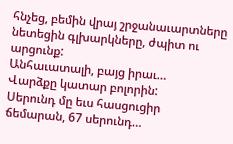հնչեց, բեմին վրայ շրջանաւարտները նետեցին գլխարկները, ժպիտ ու արցունք:
Անհաւատալի, բայց իրաւ…
Վարձքը կատար բոլորին:
Սերունդ մը եւս հասցուցիր ճեմարան, 67 սերունդ…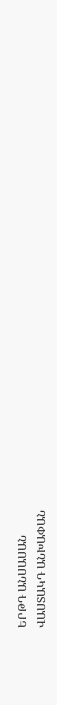ԵՐԹԴ ԱՆՍԱՍԱՆ
ՎԱՍՏԱԿԴ ԱՆԽԱՓԱՆ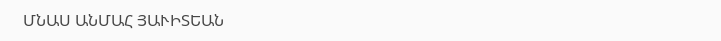ՄՆԱՍ ԱՆՄԱՀ ՅԱՒԻՏԵԱՆ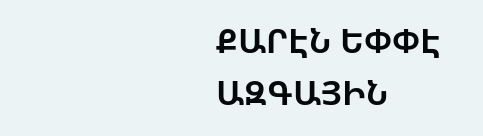ՔԱՐԷՆ ԵՓՓԷ ԱԶԳԱՅԻՆ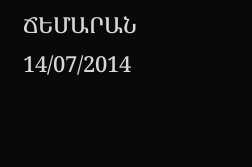ՃԵՄԱՐԱՆ
14/07/2014